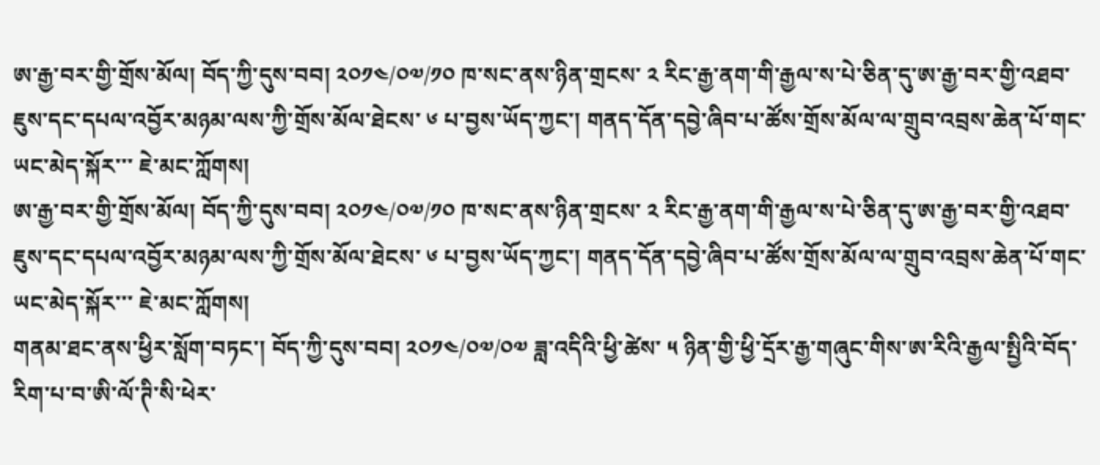ཨ་རྒྱ་བར་གྱི་གྲོས་མོལ། བོད་ཀྱི་དུས་བབ། ༢༠༡༤/༠༧/༡༠ ཁ་སང་ནས་ཉིན་གྲངས་ ༢ རིང་རྒྱ་ནག་གི་རྒྱལ་ས་པེ་ཅིན་དུ་ཨ་རྒྱ་བར་གྱི་འཐབ་ཇུས་དང་དཔལ་འབྱོར་མཉམ་ལས་ཀྱི་གྲོས་མོལ་ཐེངས་ ༦ པ་བྱས་ཡོད་ཀྱང་། གནད་དོན་དབྱེ་ཞིབ་པ་ཚོས་གྲོས་མོལ་ལ་གྲུབ་འབྲས་ཆེན་པོ་གང་ཡང་མེད་སྐོར་་་ ཇེ་མང་ཀློགས།
ཨ་རྒྱ་བར་གྱི་གྲོས་མོལ། བོད་ཀྱི་དུས་བབ། ༢༠༡༤/༠༧/༡༠ ཁ་སང་ནས་ཉིན་གྲངས་ ༢ རིང་རྒྱ་ནག་གི་རྒྱལ་ས་པེ་ཅིན་དུ་ཨ་རྒྱ་བར་གྱི་འཐབ་ཇུས་དང་དཔལ་འབྱོར་མཉམ་ལས་ཀྱི་གྲོས་མོལ་ཐེངས་ ༦ པ་བྱས་ཡོད་ཀྱང་། གནད་དོན་དབྱེ་ཞིབ་པ་ཚོས་གྲོས་མོལ་ལ་གྲུབ་འབྲས་ཆེན་པོ་གང་ཡང་མེད་སྐོར་་་ ཇེ་མང་ཀློགས།
གནམ་ཐང་ནས་ཕྱིར་སློག་བཏང་། བོད་ཀྱི་དུས་བབ། ༢༠༡༤/༠༧/༠༧ ཟླ་འདིའི་ཕྱི་ཚེས་ ༥ ཉིན་གྱི་ཕྱི་དྲོར་རྒྱ་གཞུང་གིས་ཨ་རིའི་རྒྱལ་སྤྱིའི་བོད་རིག་པ་བ་ཨི་ལོ་ཊི་སི་ཕེར་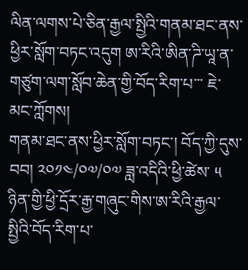ལིན་ལགས་པེ་ཅིན་རྒྱལ་སྤྱིའི་གནམ་ཐང་ནས་ཕྱིར་སློག་བཏང་འདུག ཨ་རིའི་ཨིན་ཌི་ཡཱ་ན་གཙུག་ལག་སློབ་ཆེན་གྱི་བོད་རིག་པ་་་ ཇེ་མང་ཀློགས།
གནམ་ཐང་ནས་ཕྱིར་སློག་བཏང་། བོད་ཀྱི་དུས་བབ། ༢༠༡༤/༠༧/༠༧ ཟླ་འདིའི་ཕྱི་ཚེས་ ༥ ཉིན་གྱི་ཕྱི་དྲོར་རྒྱ་གཞུང་གིས་ཨ་རིའི་རྒྱལ་སྤྱིའི་བོད་རིག་པ་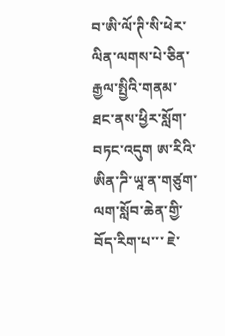བ་ཨི་ལོ་ཊི་སི་ཕེར་ལིན་ལགས་པེ་ཅིན་རྒྱལ་སྤྱིའི་གནམ་ཐང་ནས་ཕྱིར་སློག་བཏང་འདུག ཨ་རིའི་ཨིན་ཌི་ཡཱ་ན་གཙུག་ལག་སློབ་ཆེན་གྱི་བོད་རིག་པ་་་ ཇེ་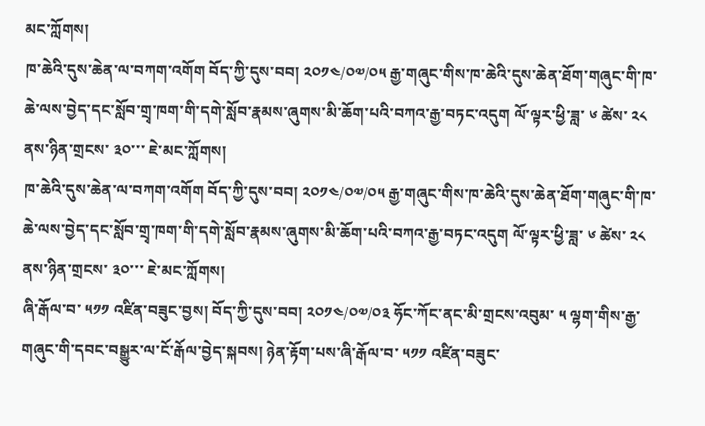མང་ཀློགས།
ཁ་ཆེའི་དུས་ཆེན་ལ་བཀག་འགོག བོད་ཀྱི་དུས་བབ། ༢༠༡༤/༠༧/༠༥ རྒྱ་གཞུང་གིས་ཁ་ཆེའི་དུས་ཆེན་ཐོག་གཞུང་གི་ཁ་ཆེ་ལས་བྱེད་དང་སློབ་གྲྭ་ཁག་གི་དགེ་སློབ་རྣམས་ཞུགས་མི་ཆོག་པའི་བཀའ་རྒྱ་བཏང་འདུག ལོ་ལྟར་ཕྱི་ཟླ་ ༦ ཚེས་ ༢༨ ནས་ཉིན་གྲངས་ ༣༠་་་ ཇེ་མང་ཀློགས།
ཁ་ཆེའི་དུས་ཆེན་ལ་བཀག་འགོག བོད་ཀྱི་དུས་བབ། ༢༠༡༤/༠༧/༠༥ རྒྱ་གཞུང་གིས་ཁ་ཆེའི་དུས་ཆེན་ཐོག་གཞུང་གི་ཁ་ཆེ་ལས་བྱེད་དང་སློབ་གྲྭ་ཁག་གི་དགེ་སློབ་རྣམས་ཞུགས་མི་ཆོག་པའི་བཀའ་རྒྱ་བཏང་འདུག ལོ་ལྟར་ཕྱི་ཟླ་ ༦ ཚེས་ ༢༨ ནས་ཉིན་གྲངས་ ༣༠་་་ ཇེ་མང་ཀློགས།
ཞི་རྒོལ་བ་ ༥༡༡ འཛིན་བཟུང་བྱས། བོད་ཀྱི་དུས་བབ། ༢༠༡༤/༠༧/༠༣ ཧོང་ཀོང་ནང་མི་གྲངས་འབུམ་ ༥ ལྷག་གིས་རྒྱ་གཞུང་གི་དབང་བསྒྱུར་ལ་ངོ་རྒོལ་བྱེད་སྐབས། ཉེན་རྟོག་པས་ཞི་རྒོལ་བ་ ༥༡༡ འཛིན་བཟུང་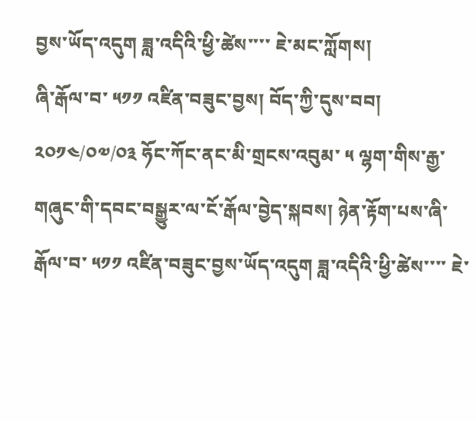བྱས་ཡོད་འདུག ཟླ་འདིའི་ཕྱི་ཚེས་་་་ ཇེ་མང་ཀློགས།
ཞི་རྒོལ་བ་ ༥༡༡ འཛིན་བཟུང་བྱས། བོད་ཀྱི་དུས་བབ། ༢༠༡༤/༠༧/༠༣ ཧོང་ཀོང་ནང་མི་གྲངས་འབུམ་ ༥ ལྷག་གིས་རྒྱ་གཞུང་གི་དབང་བསྒྱུར་ལ་ངོ་རྒོལ་བྱེད་སྐབས། ཉེན་རྟོག་པས་ཞི་རྒོལ་བ་ ༥༡༡ འཛིན་བཟུང་བྱས་ཡོད་འདུག ཟླ་འདིའི་ཕྱི་ཚེས་་་་ ཇེ་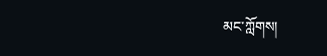མང་ཀློགས།